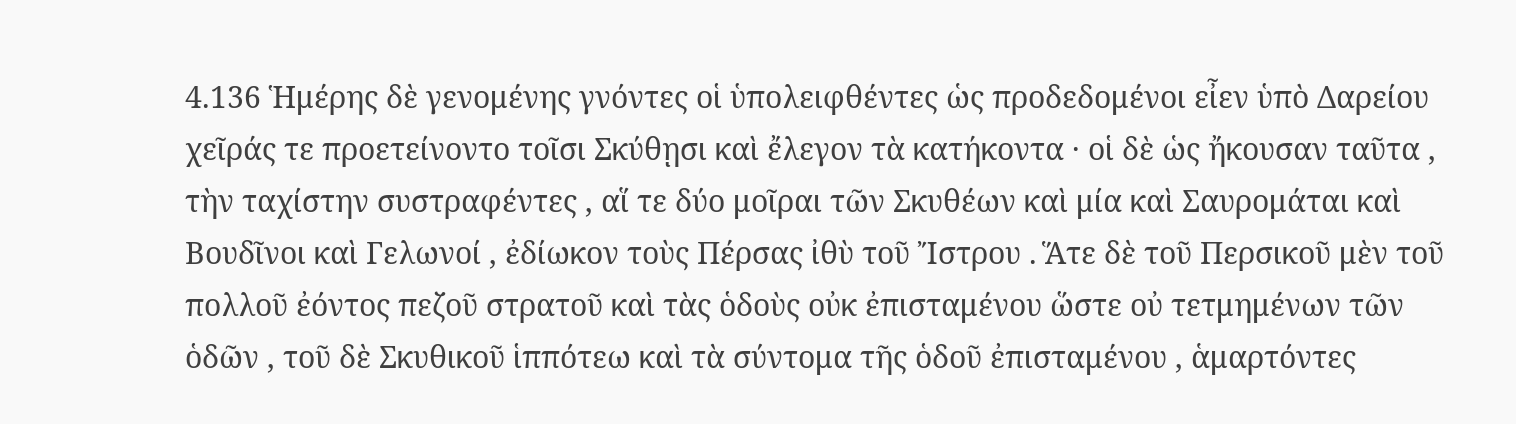4.136 Ἡμέρης δὲ γενομένης γνόντες οἱ ὑπολειφθέντες ὡς προδεδομένοι εἶεν ὑπὸ Δαρείου χεῖράς τε προετείνοντο τοῖσι Σκύθῃσι καὶ ἔλεγον τὰ κατήκοντα · οἱ δὲ ὡς ἤκουσαν ταῦτα , τὴν ταχίστην συστραφέντες , αἵ τε δύο μοῖραι τῶν Σκυθέων καὶ μία καὶ Σαυρομάται καὶ Βουδῖνοι καὶ Γελωνοί , ἐδίωκον τοὺς Πέρσας ἰθὺ τοῦ Ἴστρου . Ἅτε δὲ τοῦ Περσικοῦ μὲν τοῦ πολλοῦ ἐόντος πεζοῦ στρατοῦ καὶ τὰς ὁδοὺς οὐκ ἐπισταμένου ὥστε οὐ τετμημένων τῶν ὁδῶν , τοῦ δὲ Σκυθικοῦ ἱππότεω καὶ τὰ σύντομα τῆς ὁδοῦ ἐπισταμένου , ἁμαρτόντες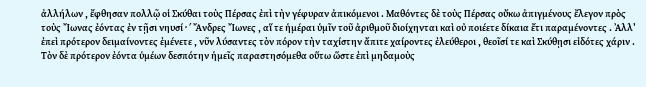ἀλλήλων , ἔφθησαν πολλῷ οἱ Σκύθαι τοὺς Πέρσας ἐπὶ τὴν γέφυραν ἀπικόμενοι . Μαθόντες δὲ τοὺς Πέρσας οὔκω ἀπιγμένους ἔλεγον πρὸς τοὺς Ἴωνας ἐόντας ἐν τῇσι νηυσί · ʹ Ἄνδρες Ἴωνες , αἵ τε ἡμέραι ὑμῖν τοῦ ἀριθμοῦ διοίχηνται καὶ οὐ ποιέετε δίκαια ἔτι παραμένοντες . Ἀλλ’ ἐπεὶ πρότερον δειμαίνοντες ἐμένετε , νῦν λύσαντες τὸν πόρον τὴν ταχίστην ἄπιτε χαίροντες ἐλεύθεροι , θεοῖσί τε καὶ Σκύθῃσι εἰδότες χάριν . Τὸν δὲ πρότερον ἐόντα ὑμέων δεσπότην ἡμεῖς παραστησόμεθα οὕτω ὥστε ἐπὶ μηδαμοὺς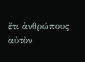ἔτι ἀνθρώπους αὐτὸν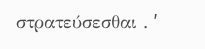στρατεύσεσθαι . ʹ